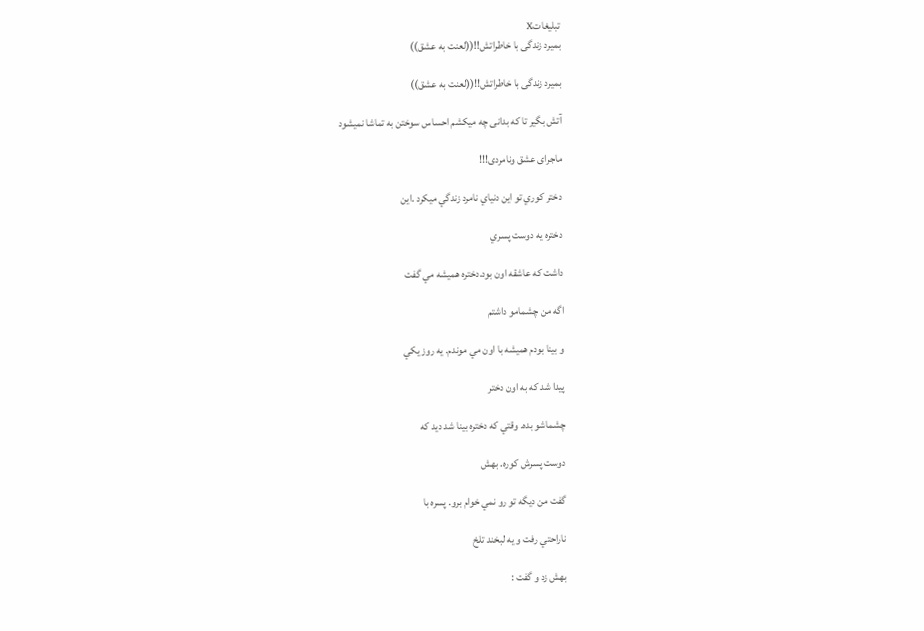تبليغاتX
بمیرد زندگی با خاطراتش!!((لعنت به عشق))

بمیرد زندگی با خاطراتش!!((لعنت به عشق))

آتش بگیر تا که بدانی چه میکشم احساس سوختن به تماشا نمیشود

ماجرای عشق ونامردی!!!

دختر كوري تو اين دنياي نامرد زندگي ميكرد .اين

دختره يه دوست پسري

داشت كه عاشقه اون بود.دختره هميشه مي گفت

اگه من چشمامو داشتم

و بينا بودم هميشه با اون مي موندم. يه روز يكي

پيدا شد كه به اون دختر

چشماشو بده. وقتي كه دختره بينا شد ديد كه

دوست پسرش كوره. بهش

گفت من ديگه تو رو نمي خوام برو. پسره با

ناراحتي رفت و يه لبخند تلخ

بهش زد و گفت :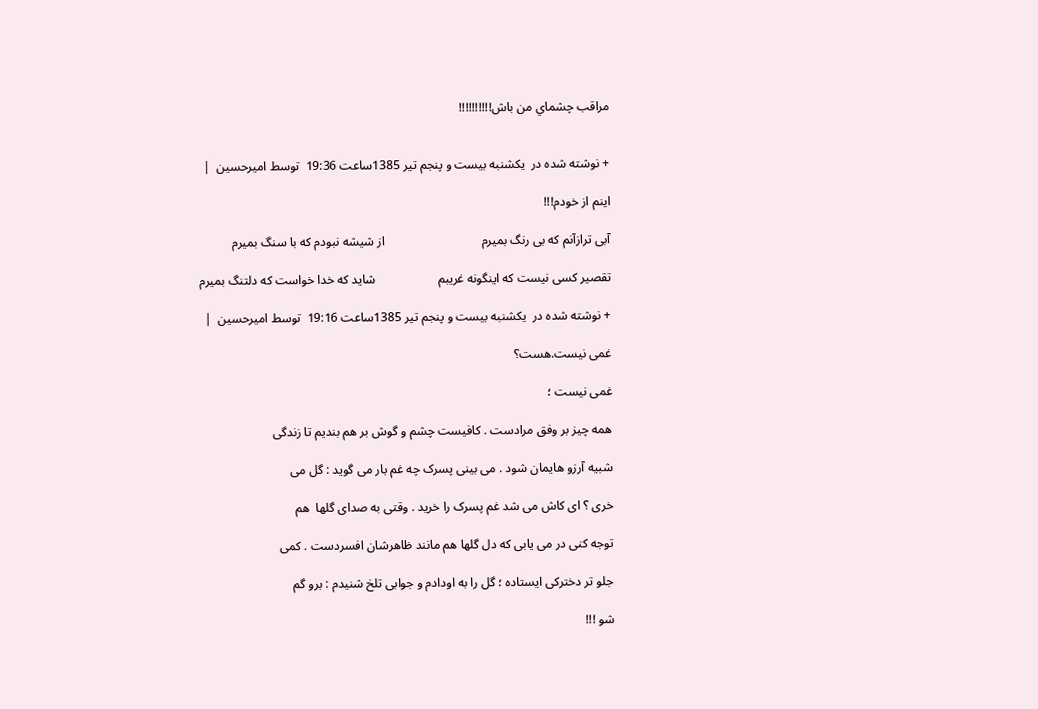مراقب چشماي من باش!!!!!!!!!!


+ نوشته شده در  یکشنبه بیست و پنجم تیر 1385ساعت 19:36  توسط امیرحسین  |

اینم از خودم!!!

آبی ترازآنم که بی رنگ بمیرم                               از شیشه نبودم که با سنگ بمیرم

تقصیر کسی نیست که اینگونه غریبم                    شاید که خدا خواست که دلتنگ بمیرم

+ نوشته شده در  یکشنبه بیست و پنجم تیر 1385ساعت 19:16  توسط امیرحسین  |

غمی نيست.هست؟

غمی نيست ؛

همه چيز بر وفق مرادست . کافيست چشم و گوش بر هم بنديم تا زندگی

شبيه آرزو هايمان شود . می بينی پسرک چه غم بار می گويد : گل می

خری ؟ ای کاش می شد غم پسرک را خريد . وقتی به صدای گلها  هم

توجه کنی در می یابی که دل گلها هم مانند ظاهرشان افسردست . کمی

جلو تر دخترکی ايستاده ؛ گل را به اودادم و جوابی تلخ شنيدم : برو گم

شو !!!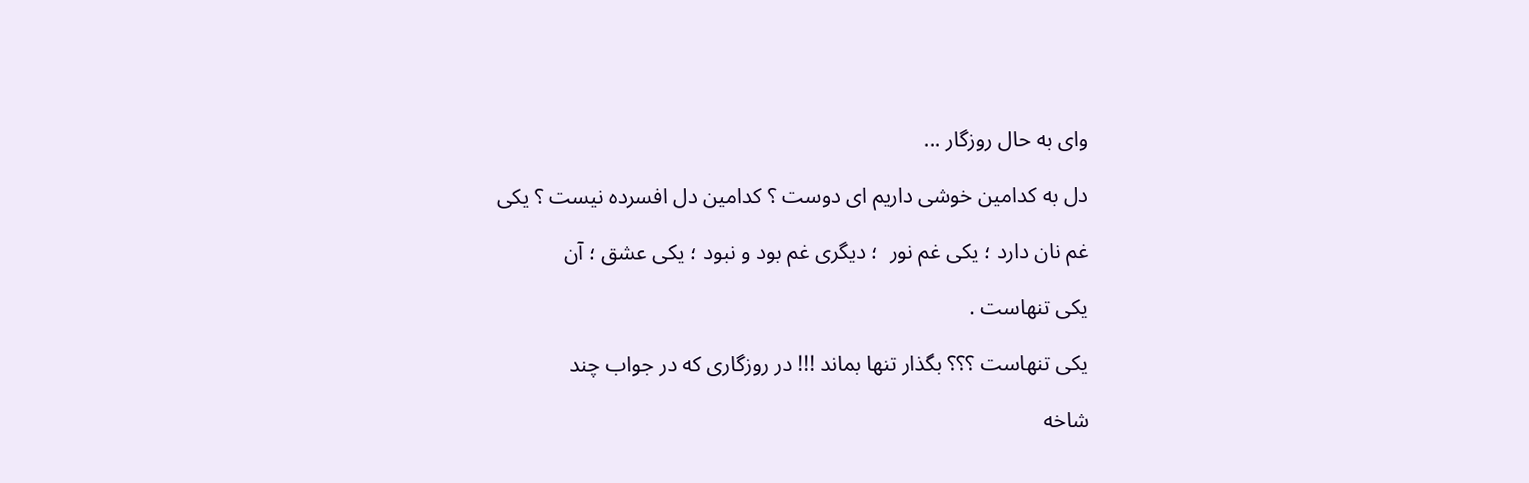وای به حال روزگار ...

دل به کدامين خوشی داريم ای دوست ؟ کدامين دل افسرده نيست ؟ يکی

غم نان دارد ؛ يکی غم نور  ؛ ديگری غم بود و نبود ؛ يکی عشق ؛ آن

يکی تنهاست .

يکی تنهاست ؟؟؟ بگذار تنها بماند !!! در روزگاری که در جواب چند

شاخه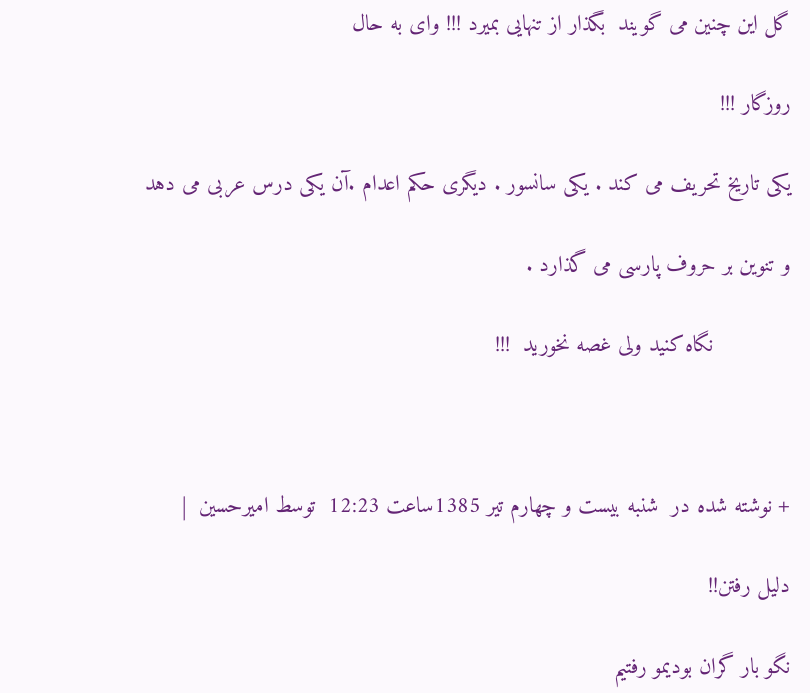گل اين چنين می گويند  بگذار از تنهايی بميرد !!! وای به حال

روزگار !!!

يکی تاريخ تحريف می کند‌‌‌‌‌ . يکی سانسور . ديگری حکم اعدام .آن يکی درس عربی می دهد

و تنوين بر حروف پارسی می گذارد .

            نگاه کنيد ولی غصه نخورید  !!!



+ نوشته شده در  شنبه بیست و چهارم تیر 1385ساعت 12:23  توسط امیرحسین  |

دلیل رفتن!!

نگو بار گران بوديمو رفتيم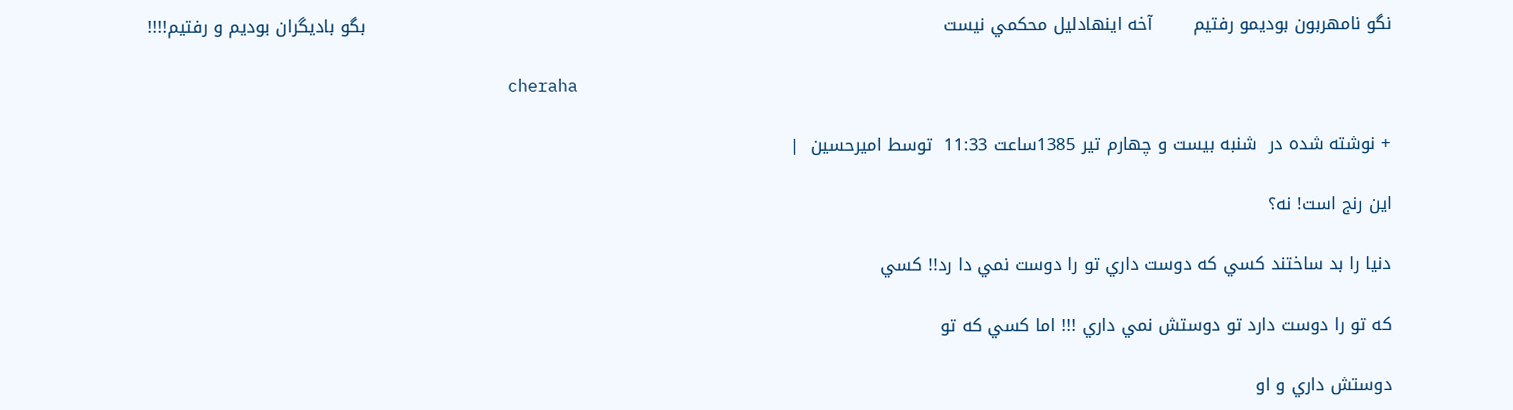نگو نامهربون بوديمو رفتیم       آخه اينهادليل محکمي نيست                                                                                                    بگو باديگران بوديم و رفتيم!!!!

                                    cheraha

+ نوشته شده در  شنبه بیست و چهارم تیر 1385ساعت 11:33  توسط امیرحسین  |

این رنج است! نه؟

دنيا را بد ساختند كسي كه دوست داري تو را دوست نمي دا رد!! كسي

كه تو را دوست دارد تو دوستش نمي داري !!! اما كسي كه تو

دوستش داري و او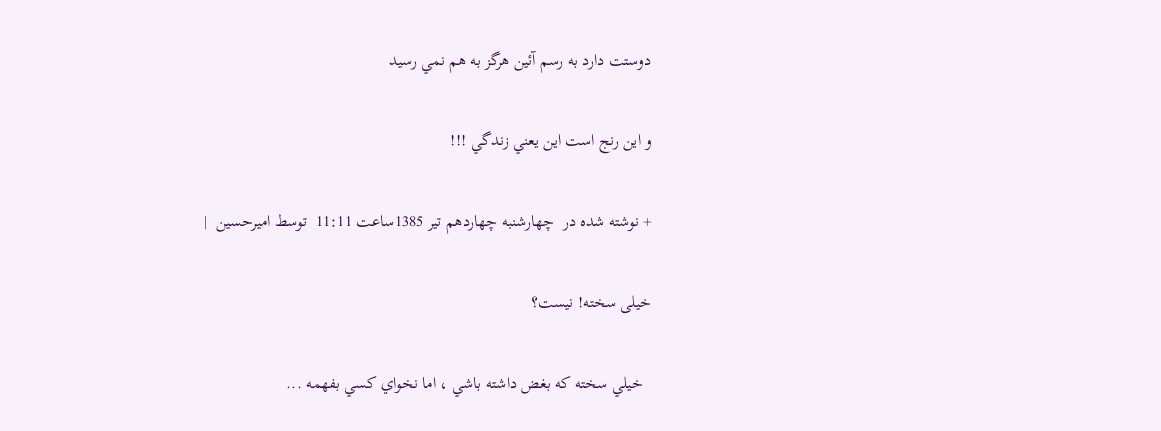دوستت دارد به رسم آئين هرگز به هم نمي رسید

و اين رنج است اين يعني زندگي !!!

+ نوشته شده در  چهارشنبه چهاردهم تیر 1385ساعت 11:11  توسط امیرحسین  |

خیلی سخته! نیست؟

  خيلي سخته که بغض داشته باشي ، اما نخواي کسي بفهمه ...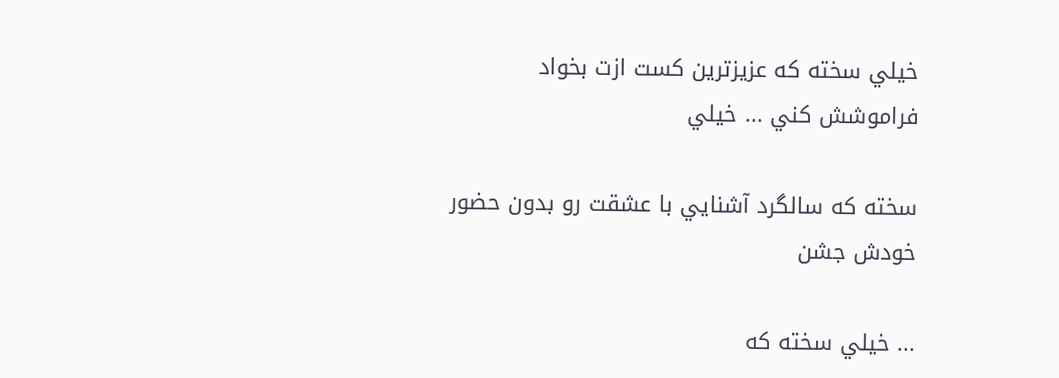خيلي سخته که عزيزترين کست ازت بخواد فراموشش کني ... خيلي

سخته که سالگرد آشنايي با عشقت رو بدون حضور خودش جشن

... خيلي سخته که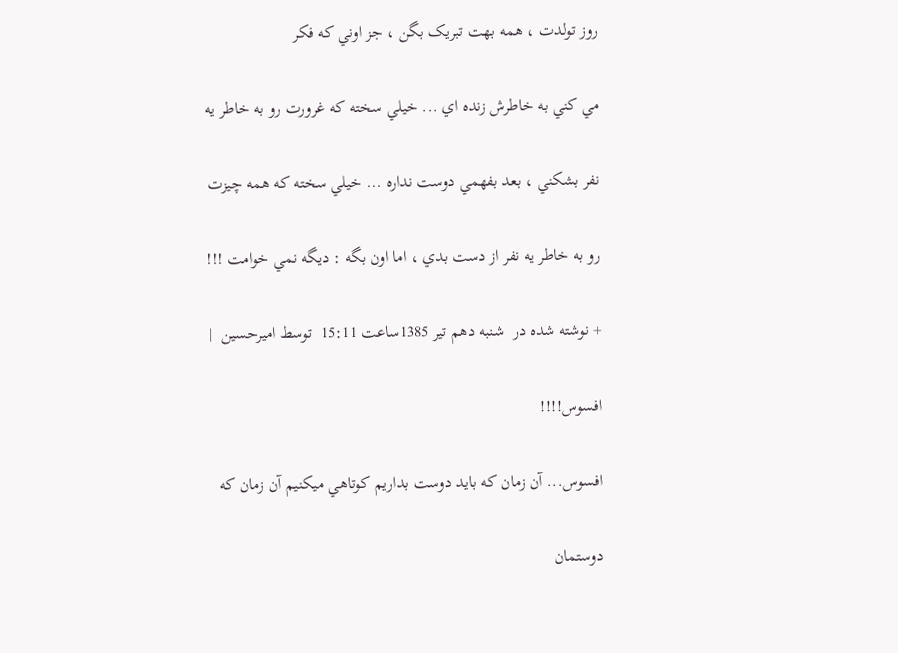روز تولدت ، همه بهت تبريک بگن ، جز اوني که فکر

مي کني به خاطرش زنده اي ... خيلي سخته که غرورت رو به خاطر يه

نفر بشکني ، بعد بفهمي دوست نداره ... خيلي سخته که همه چيزت

رو به خاطر يه نفر از دست بدي ، اما اون بگه : ديگه نمي خوامت !!!

+ نوشته شده در  شنبه دهم تیر 1385ساعت 15:11  توسط امیرحسین  |

افسوس!!!!

افسوس... آن زمان که بايد دوست بداريم کوتاهي ميکنيم آن زمان که

دوستمان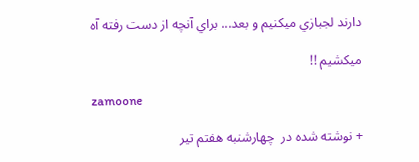دارند لجبازي ميکنيم و بعد... براي آنچه از دست رفته آه

ميکشيم !!

zamoone

+ نوشته شده در  چهارشنبه هفتم تیر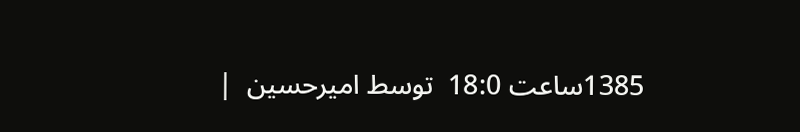1385ساعت 18:0  توسط امیرحسین  |